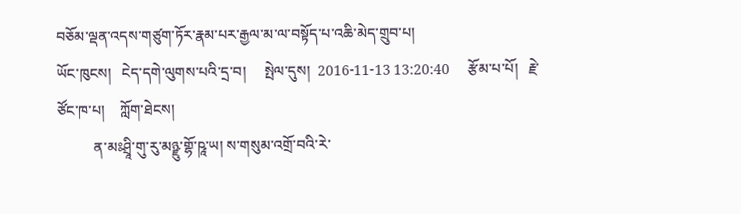བཅོམ་ལྡན་འདས་གཙུག་ཏོར་རྣམ་པར་རྒྱལ་མ་ལ་བསྟོད་པ་འཆི་མེད་གྲུབ་པ།
ཡོང་ཁུངས།   ངེད་དགེ་ལུགས་པའི་དྲ་བ།     སྤེལ་དུས།  2016-11-13 13:20:40     རྩོམ་པ་པོ།   རྗེ་ཙོང་ཁ་པ།    ཀློག་ཐེངས།
          ན་མཿཤྲཱི་གུ་རུ་མཉྫུ་གྷོ་ཥཱ་ཡ། ས་གསུམ་འགྲོ་བའི་རེ་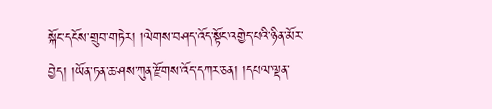སྐོང་དངོས་གྲུབ་གཏེར། །ལེགས་བཤད་འོད་སྟོང་འགྱེད་པའི་ཉིན་མོར་བྱེད། །ཡོན་ཏན་ཆ་ཤས་ཀུན་རྫོགས་འོད་དཀར་ཅན། །དཔལ་ལྡན་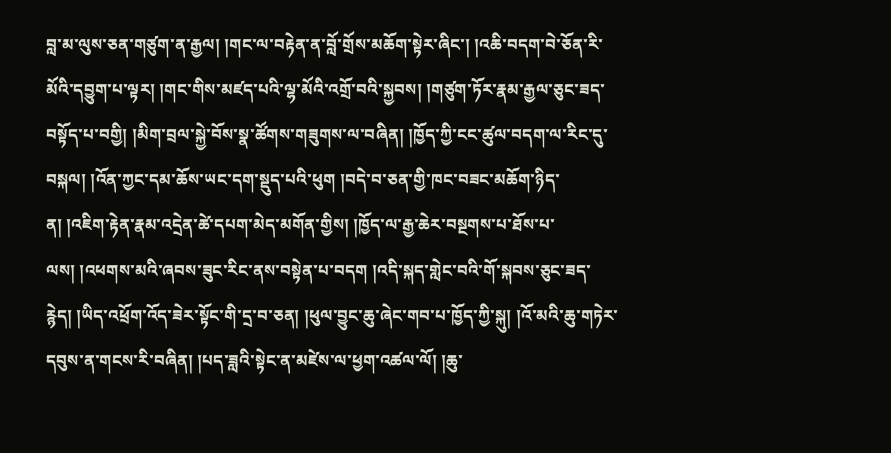བླ་མ་ལུས་ཅན་གཙུག་ན་རྒྱལ། །གང་ལ་བརྟེན་ན་བློ་གྲོས་མཆོག་སྟེར་ཞིང་། །འཆི་བདག་བེ་ཅོན་རི་མོའི་དབྱུག་པ་ལྟར། །གང་གིས་མཛད་པའི་ལྷ་མོའི་འགྲོ་བའི་སྐྱབས། །གཙུག་ཏོར་རྣམ་རྒྱལ་ཅུང་ཟད་བསྟོད་པ་བགྱི། །མིག་བྲལ་སྐྱེ་བོས་སྣ་ཚོགས་གཟུགས་ལ་བཞིན། །ཁྱོད་ཀྱི་ངང་ཚུལ་བདག་ལ་རིང་དུ་བསྐལ། །འོན་ཀྱང་དམ་ཆོས་ཡང་དག་སྡུད་པའི་ཕུག །བདེ་བ་ཅན་གྱི་ཁང་བཟང་མཆོག་ཉིད་ན། །འཇིག་རྟེན་རྣམ་འདྲེན་ཚེ་དཔག་མེད་མགོན་གྱིས། །ཁྱོད་ལ་རྒྱ་ཆེར་བསྔགས་པ་ཐོས་པ་ལས། །འཕགས་མའི་ཞབས་ཟུང་རིང་ནས་བསྟེན་པ་བདག །འདི་སྐད་གླེང་བའི་གོ་སྐབས་ཅུང་ཟད་རྙེད། །ཡིད་འཕྲོག་འོད་ཟེར་སྟོང་གི་དྲ་བ་ཅན། །ཕུལ་བྱུང་ཆུ་ཞེང་གབ་པ་ཁྱོད་ཀྱི་སྐུ། །འོ་མའི་ཆུ་གཏེར་དབུས་ན་གངས་རི་བཞིན། །པད་ཟླའི་སྟེང་ན་མཛེས་ལ་ཕྱག་འཚལ་ལོ། །ཆུ་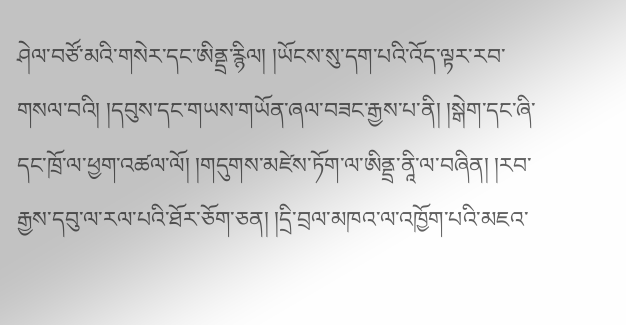ཤེལ་བཙོ་མའི་གསེར་དང་ཨིནྡྲ་རྙིལ། །ཡོངས་སུ་དག་པའི་འོད་ལྟར་རབ་གསལ་བའི། །དབུས་དང་གཡས་གཡོན་ཞལ་བཟང་རྒྱས་པ་ནི། །སྒེག་དང་ཞི་དང་ཁྲོ་ལ་ཕྱག་འཚལ་ལོ། །གདུགས་མཛེས་ཏོག་ལ་ཨིནྡྲ་ནཱི་ལ་བཞིན། །རབ་རྒྱས་དབུ་ལ་རལ་པའི་ཐོར་ཅོག་ཅན། །དྲི་བྲལ་མཁའ་ལ་འཁྱོག་པའི་མཇའ་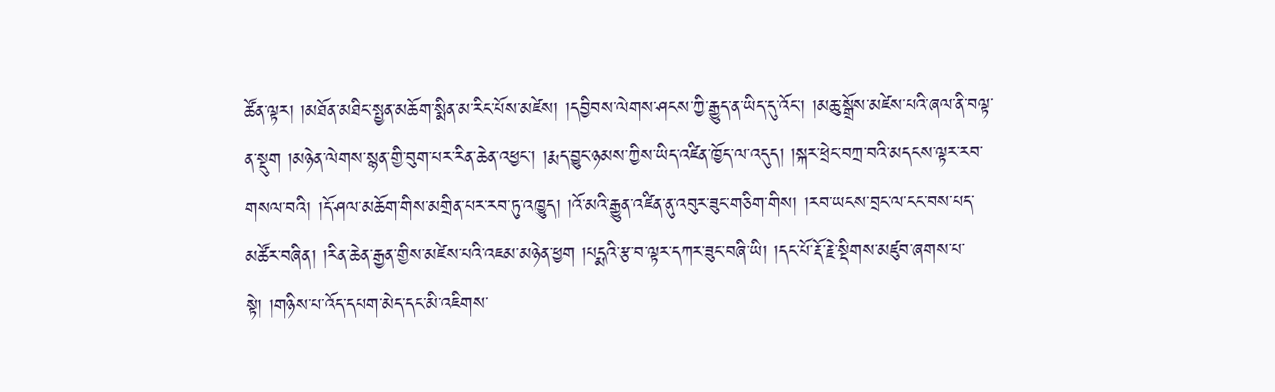ཚོན་ལྟར། །མཐོན་མཐིང་སྤྱན་མཆོག་སྨིན་མ་རིང་པོས་མཛེས། །དབྱིབས་ལེགས་ཤངས་ཀྱི་རྒྱུད་ན་ཡིད་དུ་འོང་། །མཆུ་སྒྲོས་མཛེས་པའི་ཞལ་ནི་བལྟ་ན་སྡུག །མཉེན་ལེགས་སྙན་གྱི་བུག་པར་རིན་ཆེན་འཕྱང་། །རྨད་བྱུང་ཉམས་ཀྱིས་ཡིད་འཛིན་ཁྱོད་ལ་འདུད། །སྐར་ཕྲེང་བཀྲ་བའི་མདངས་ལྟར་རབ་གསལ་བའི། །དོ་ཤལ་མཆོག་གིས་མགྲིན་པར་རབ་ཏུ་འཁྱུད། །འོ་མའི་རྒྱུན་འཛིན་ནུ་འབུར་ཟུང་གཅིག་གིས། །རབ་ཡངས་བྲང་ལ་ངང་བས་པད་མཚོར་བཞིན། །རིན་ཆེན་རྒྱན་གྱིས་མཛེས་པའི་འཇམ་མཉེན་ཕྱག །པདྨའི་རྩ་བ་ལྟར་དཀར་ཟུང་བཞི་ཡི། །དང་པོ་རྡོ་རྗེ་སྡིགས་མཛུབ་ཞགས་པ་སྟེ། །གཉིས་པ་འོད་དཔག་མེད་དང་མི་འཇིགས་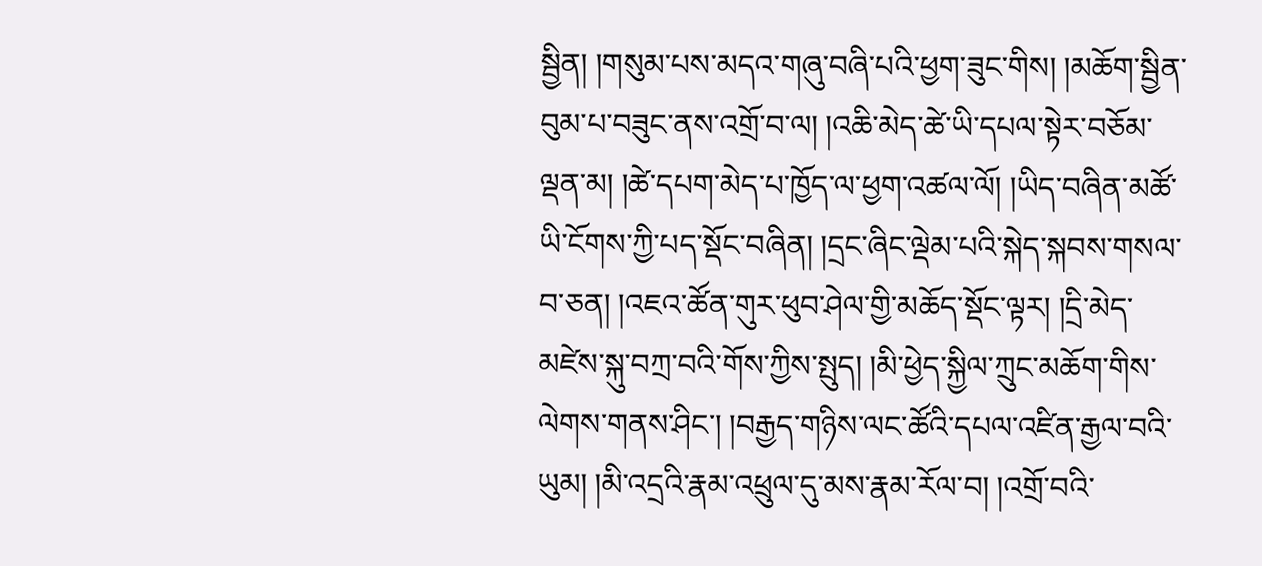སྦྱིན། །གསུམ་པས་མདའ་གཞུ་བཞི་པའི་ཕྱག་ཟུང་གིས། །མཆོག་སྦྱིན་བུམ་པ་བཟུང་ནས་འགྲོ་བ་ལ། །འཆི་མེད་ཚེ་ཡི་དཔལ་སྟེར་བཅོམ་ལྡན་མ། །ཚེ་དཔག་མེད་པ་ཁྱོད་ལ་ཕྱག་འཚལ་ལོ། །ཡིད་བཞིན་མཚོ་ཡི་ངོགས་ཀྱི་པད་སྡོང་བཞིན། །དྲང་ཞིང་ལྡེམ་པའི་སྐེད་སྐབས་གསལ་བ་ཅན། །འཇའ་ཚོན་གུར་ཕུབ་ཤེལ་གྱི་མཆོད་སྡོང་ལྟར། །དྲི་མེད་མཛེས་སྐུ་བཀྲ་བའི་གོས་ཀྱིས་སྤུད། །མི་ཕྱེད་སྐྱིལ་ཀྲུང་མཆོག་གིས་ལེགས་གནས་ཤིང་། །བརྒྱད་གཉིས་ལང་ཚོའི་དཔལ་འཛིན་རྒྱལ་བའི་ཡུམ། །མི་འདྲའི་རྣམ་འཕྲུལ་དུ་མས་རྣམ་རོལ་བ། །འགྲོ་བའི་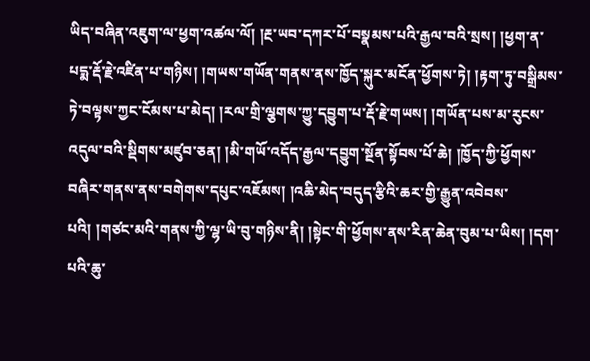ཡིད་བཞིན་འཇུག་ལ་ཕྱག་འཚལ་ལོ། །རྔ་ཡབ་དཀར་པོ་བསྣམས་པའི་རྒྱལ་བའི་སྲས། །ཕྱག་ན་པདྨ་རྡོ་རྗེ་འཛིན་པ་གཉིས། །གཡས་གཡོན་གནས་ནས་ཁྱོད་སྐུར་མངོན་ཕྱོགས་ཏེ། །རྟག་ཏུ་བསྒྲིམས་ཏེ་བལྟས་ཀྱང་ངོམས་པ་མེད། །རལ་གྲི་ལྕགས་ཀྱུ་དབྱུག་པ་རྡོ་རྗེ་གཡས། །གཡོན་པས་མ་རུངས་འདུལ་བའི་སྡིགས་མཛུབ་ཅན། །མི་གཡོ་འདོད་རྒྱལ་དབྱུག་སྔོན་སྟོབས་པོ་ཆེ། །ཁྱོད་ཀྱི་ཕྱོགས་བཞིར་གནས་ནས་བགེགས་དཔུང་འཇོམས། །འཆི་མེད་བདུད་རྩིའི་ཆར་གྱི་རྒྱུན་འབེབས་པའི། །གཙང་མའི་གནས་ཀྱི་ལྷ་ཡི་བུ་གཉིས་ནི། །སྟེང་གི་ཕྱོགས་ནས་རིན་ཆེན་བུམ་པ་ཡིས། །དག་པའི་ཆུ་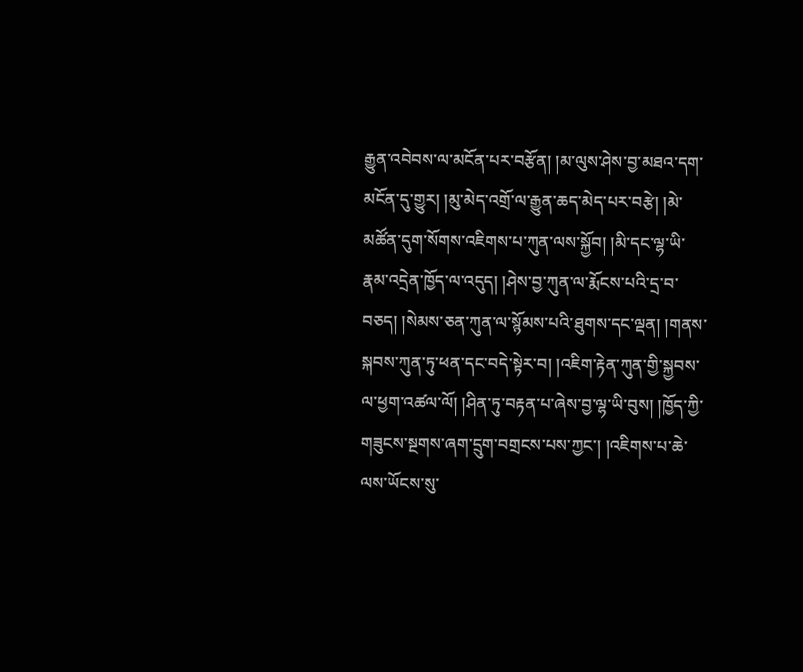རྒྱུན་འབེབས་ལ་མངོན་པར་བརྩོན། །མ་ལུས་ཤེས་བྱ་མཐའ་དག་མངོན་དུ་གྱུར། །མུ་མེད་འགྲོ་ལ་རྒྱུན་ཆད་མེད་པར་བརྩེ། །མེ་མཚོན་དུག་སོགས་འཇིགས་པ་ཀུན་ལས་སྐྱོབ། །མི་དང་ལྷ་ཡི་རྣམ་འདྲེན་ཁྱོད་ལ་འདུད། །ཤེས་བྱ་ཀུན་ལ་རྨོངས་པའི་དྲ་བ་བཅད། །སེམས་ཅན་ཀུན་ལ་སྙོམས་པའི་ཐུགས་དང་ལྡན། །གནས་སྐབས་ཀུན་ཏུ་ཕན་དང་བདེ་སྟེར་བ། །འཇིག་རྟེན་ཀུན་གྱི་སྐྱབས་ལ་ཕྱག་འཚལ་ལོ། །ཤིན་ཏུ་བརྟན་པ་ཞེས་བྱ་ལྷ་ཡི་བུས། །ཁྱོད་ཀྱི་གཟུངས་སྔགས་ཞག་དྲུག་བགྲངས་པས་ཀྱང་། །འཇིགས་པ་ཆེ་ལས་ཡོངས་སུ་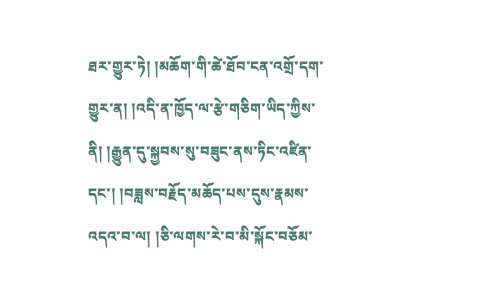ཐར་གྱུར་ཏེ། །མཆོག་གི་ཚེ་ཐོབ་ངན་འགྲོ་དག་གྱུར་ན། །འདི་ན་ཁྱོད་ལ་རྩེ་གཅིག་ཡིད་ཀྱིས་ནི། །རྒྱུན་དུ་སྐྱབས་སུ་བཟུང་ནས་ཏིང་འཛིན་དང་། །བཟླས་བརྗོད་མཆོད་པས་དུས་རྣམས་འདའ་བ་ལ། །ཅི་ལགས་རེ་བ་མི་སྐོང་བཅོམ་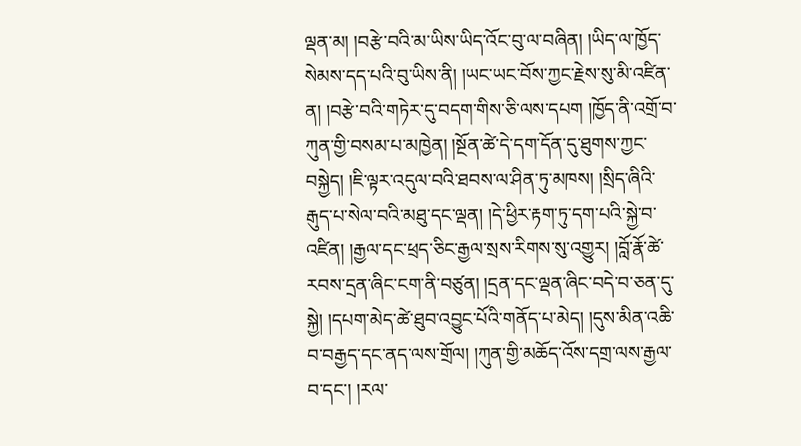ལྡན་མ། །བརྩེ་བའི་མ་ཡིས་ཡིད་འོང་བུ་ལ་བཞིན། །ཡིད་ལ་ཁྱོད་སེམས་དད་པའི་བུ་ཡིས་ནི། །ཡང་ཡང་བོས་ཀྱང་རྗེས་སུ་མི་འཛིན་ན། །བརྩེ་བའི་གཏེར་དུ་བདག་གིས་ཅི་ལས་དཔག །ཁྱོད་ནི་འགྲོ་བ་ཀུན་གྱི་བསམ་པ་མཁྱེན། །སྔོན་ཚེ་དེ་དག་དོན་དུ་ཐུགས་ཀྱང་བསྐྱེད། །ཇི་ལྟར་འདུལ་བའི་ཐབས་ལ་ཤིན་ཏུ་མཁས། །སྲིད་ཞིའི་རྒུད་པ་སེལ་བའི་མཐུ་དང་ལྡན། །དེ་ཕྱིར་རྟག་ཏུ་དག་པའི་སྐྱེ་བ་འཛིན། །རྒྱལ་དང་ཕྲད་ཅིང་རྒྱལ་སྲས་རིགས་སུ་འགྱུར། །བློ་རྣོ་ཚེ་རབས་དྲན་ཞིང་ངག་ནི་བཙུན། །དྲན་དང་ལྡན་ཞིང་བདེ་བ་ཅན་དུ་སྐྱེ། །དཔག་མེད་ཚེ་ཐུབ་འབྱུང་པོའི་གནོད་པ་མེད། །དུས་མིན་འཆི་བ་བརྒྱད་དང་ནད་ལས་གྲོལ། །ཀུན་གྱི་མཆོད་འོས་དགྲ་ལས་རྒྱལ་བ་དང་། །རལ་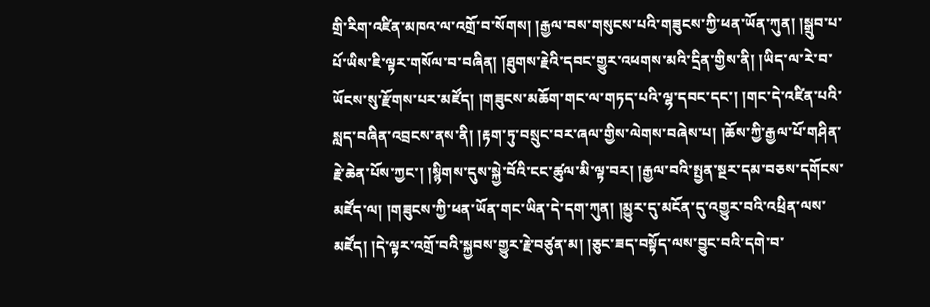གྲི་རིག་འཛིན་མཁའ་ལ་འགྲོ་བ་སོགས། །རྒྱལ་བས་གསུངས་པའི་གཟུངས་ཀྱི་ཕན་ཡོན་ཀུན། །སྒྲུབ་པ་པོ་ཡིས་ཇི་ལྟར་གསོལ་བ་བཞིན། །ཐུགས་རྗེའི་དབང་གྱུར་འཕགས་མའི་དྲིན་གྱིས་ནི། །ཡིད་ལ་རེ་བ་ཡོངས་སུ་རྫོགས་པར་མཛོད། །གཟུངས་མཆོག་གང་ལ་གཏད་པའི་ལྷ་དབང་དང་། །གང་དེ་འཛིན་པའི་སླད་བཞིན་འབྲངས་ནས་ནི། །རྟག་ཏུ་བསྲུང་བར་ཞལ་གྱིས་ལེགས་བཞེས་པ། །ཆོས་ཀྱི་རྒྱལ་པོ་གཤིན་རྗེ་ཆེན་པོས་ཀྱང་། །སྙིགས་དུས་སྐྱེ་བོའི་ངང་ཚུལ་མི་ལྟ་བར། །རྒྱལ་བའི་སྤྱན་སྔར་དམ་བཅས་དགོངས་མཛོད་ལ། །གཟུངས་ཀྱི་ཕན་ཡོན་གང་ཡིན་དེ་དག་ཀུན། །མྱུར་དུ་མངོན་དུ་འགྱུར་བའི་འཕྲིན་ལས་མཛོད། །དེ་ལྟར་འགྲོ་བའི་སྐྱབས་གྱུར་རྗེ་བཙུན་མ། །ཅུང་ཟད་བསྟོད་ལས་བྱུང་བའི་དགེ་བ་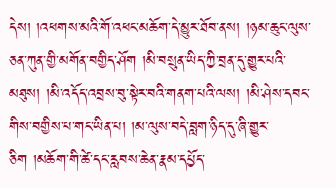དེས། །འཕགས་མའི་གོ་འཕང་མཆོག་དེ་མྱུར་ཐོབ་ནས། །ཉམ་ཆུང་ལུས་ཅན་ཀུན་གྱི་མགོན་བགྱིད་ཤོག །མི་བསྲུན་ཡིད་ཀྱི་བྲན་དུ་གྱུར་པའི་མཐུས། །མི་འདོད་འབྲས་བུ་སྟེར་བའི་གནག་པའི་ལས། །མི་ཤེས་དབང་གིས་བགྱིས་པ་གང་ཡིན་པ། །མ་ལུས་བདེ་བླག་ཉིད་དུ་ཞི་གྱུར་ཅིག །མཆོག་གི་ཚེ་དང་རླབས་ཆེན་རྣམ་དཔྱོད་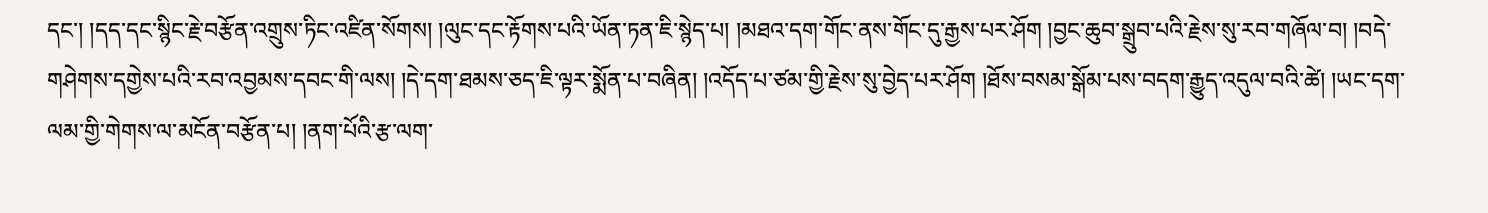དང་། །དད་དང་སྙིང་རྗེ་བརྩོན་འགྲུས་ཏིང་འཛིན་སོགས། །ལུང་དང་རྟོགས་པའི་ཡོན་ཏན་ཇི་སྙེད་པ། །མཐའ་དག་གོང་ནས་གོང་དུ་རྒྱས་པར་ཤོག །བྱང་ཆུབ་སྒྲུབ་པའི་རྗེས་སུ་རབ་གཞོལ་བ། །བདེ་གཤེགས་དགྱེས་པའི་རབ་འབྱམས་དབང་གི་ལས། །དེ་དག་ཐམས་ཅད་ཇི་ལྟར་སྨོན་པ་བཞིན། །འདོད་པ་ཙམ་གྱི་རྗེས་སུ་བྱེད་པར་ཤོག །ཐོས་བསམ་སྒོམ་པས་བདག་རྒྱུད་འདུལ་བའི་ཚེ། །ཡང་དག་ལམ་གྱི་གེགས་ལ་མངོན་བརྩོན་པ། །ནག་པོའི་རྩ་ལག་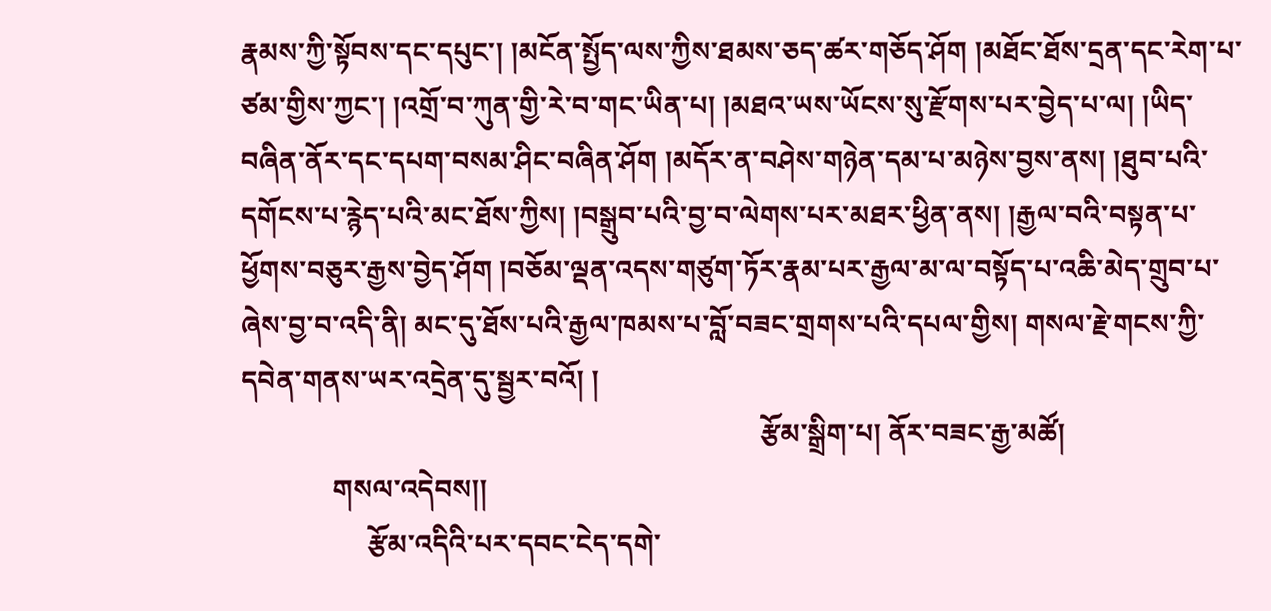རྣམས་ཀྱི་སྟོབས་དང་དཔུང་། །མངོན་སྤྱོད་ལས་ཀྱིས་ཐམས་ཅད་ཚར་གཅོད་ཤོག །མཐོང་ཐོས་དྲན་དང་རེག་པ་ཙམ་གྱིས་ཀྱང་། །འགྲོ་བ་ཀུན་གྱི་རེ་བ་གང་ཡིན་པ། །མཐའ་ཡས་ཡོངས་སུ་རྫོགས་པར་བྱེད་པ་ལ། །ཡིད་བཞིན་ནོར་དང་དཔག་བསམ་ཤིང་བཞིན་ཤོག །མདོར་ན་བཤེས་གཉེན་དམ་པ་མཉེས་བྱས་ནས། །ཐུབ་པའི་དགོངས་པ་རྙེད་པའི་མང་ཐོས་ཀྱིས། །བསྒྲུབ་པའི་བྱ་བ་ལེགས་པར་མཐར་ཕྱིན་ནས། །རྒྱལ་བའི་བསྟན་པ་ཕྱོགས་བཅུར་རྒྱས་བྱེད་ཤོག །བཅོམ་ལྡན་འདས་གཙུག་ཏོར་རྣམ་པར་རྒྱལ་མ་ལ་བསྟོད་པ་འཆི་མེད་གྲུབ་པ་ཞེས་བྱ་བ་འདི་ནི། མང་དུ་ཐོས་པའི་རྒྱལ་ཁམས་པ་བློ་བཟང་གྲགས་པའི་དཔལ་གྱིས། གསལ་རྗེ་གངས་ཀྱི་དབེན་གནས་ཡར་འདྲེན་དུ་སྦྱར་བའོ། །
                                                                          རྩོམ་སྒྲིག་པ། ནོར་བཟང་རྒྱ་མཚོ།
             གསལ་འདེབས།།
                  རྩོམ་འདིའི་པར་དབང་ངེད་དགེ་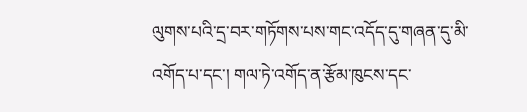ལུགས་པའི་དྲ་བར་གཏོགས་པས་གང་འདོད་དུ་གཞན་དུ་མི་འགོད་པ་དང་། གལ་ཏེ་འགོད་ན་རྩོམ་ཁུངས་དང་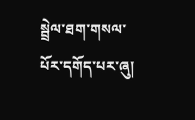སྦྲེལ་ཐག་གསལ་པོར་དགོད་པར་ཞུ།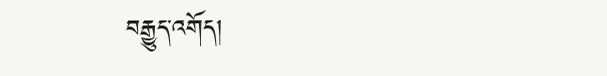བརྒྱུད་འགོད།